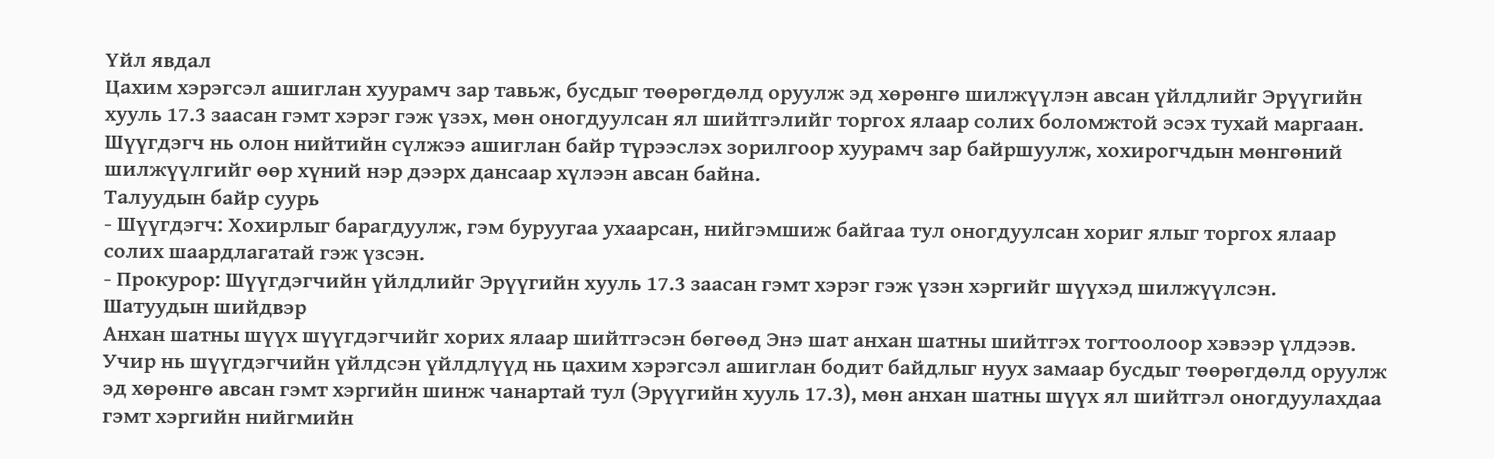Үйл явдал
Цахим хэрэгсэл ашиглан хуурамч зар тавьж, бусдыг төөрөгдөлд оруулж эд хөрөнгө шилжүүлэн авсан үйлдлийг Эрүүгийн хууль 17.3 заасан гэмт хэрэг гэж үзэх, мөн оногдуулсан ял шийтгэлийг торгох ялаар солих боломжтой эсэх тухай маргаан. Шүүгдэгч нь олон нийтийн сүлжээ ашиглан байр түрээслэх зорилгоор хуурамч зар байршуулж, хохирогчдын мөнгөний шилжүүлгийг өөр хүний нэр дээрх дансаар хүлээн авсан байна.
Талуудын байр суурь
- Шүүгдэгч: Хохирлыг барагдуулж, гэм буруугаа ухаарсан, нийгэмшиж байгаа тул оногдуулсан хориг ялыг торгох ялаар солих шаардлагатай гэж үзсэн.
- Прокурор: Шүүгдэгчийн үйлдлийг Эрүүгийн хууль 17.3 заасан гэмт хэрэг гэж үзэн хэргийг шүүхэд шилжүүлсэн.
Шатуудын шийдвэр
Анхан шатны шүүх шүүгдэгчийг хорих ялаар шийтгэсэн бөгөөд Энэ шат анхан шатны шийтгэх тогтоолоор хэвээр үлдээв. Учир нь шүүгдэгчийн үйлдсэн үйлдлүүд нь цахим хэрэгсэл ашиглан бодит байдлыг нуух замаар бусдыг төөрөгдөлд оруулж эд хөрөнгө авсан гэмт хэргийн шинж чанартай тул (Эрүүгийн хууль 17.3), мөн анхан шатны шүүх ял шийтгэл оногдуулахдаа гэмт хэргийн нийгмийн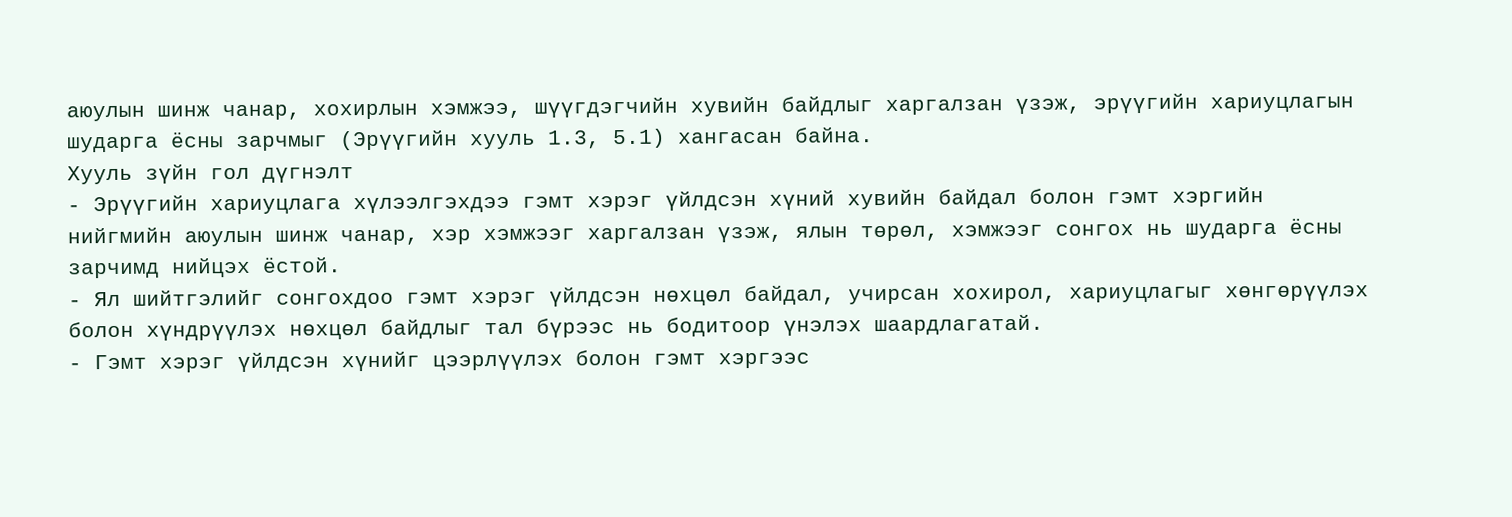аюулын шинж чанар, хохирлын хэмжээ, шүүгдэгчийн хувийн байдлыг харгалзан үзэж, эрүүгийн хариуцлагын шударга ёсны зарчмыг (Эрүүгийн хууль 1.3, 5.1) хангасан байна.
Хууль зүйн гол дүгнэлт
- Эрүүгийн хариуцлага хүлээлгэхдээ гэмт хэрэг үйлдсэн хүний хувийн байдал болон гэмт хэргийн нийгмийн аюулын шинж чанар, хэр хэмжээг харгалзан үзэж, ялын төрөл, хэмжээг сонгох нь шударга ёсны зарчимд нийцэх ёстой.
- Ял шийтгэлийг сонгохдоо гэмт хэрэг үйлдсэн нөхцөл байдал, учирсан хохирол, хариуцлагыг хөнгөрүүлэх болон хүндрүүлэх нөхцөл байдлыг тал бүрээс нь бодитоор үнэлэх шаардлагатай.
- Гэмт хэрэг үйлдсэн хүнийг цээрлүүлэх болон гэмт хэргээс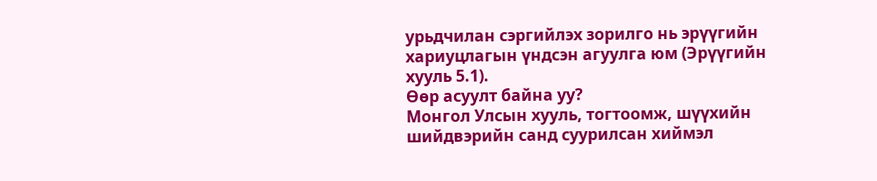урьдчилан сэргийлэх зорилго нь эрүүгийн хариуцлагын үндсэн агуулга юм (Эрүүгийн хууль 5.1).
Өөр асуулт байна уу?
Монгол Улсын хууль, тогтоомж, шүүхийн шийдвэрийн санд суурилсан хиймэл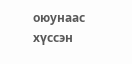оюунаас хүссэн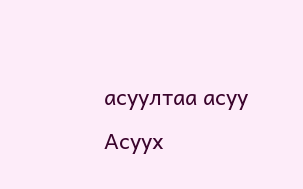асуултаа асуу
Асуух